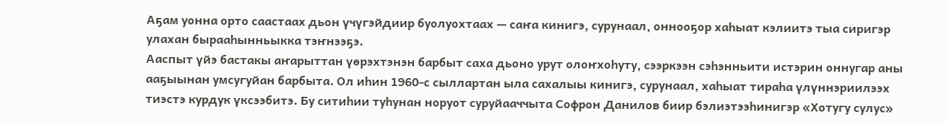Аҕам уонна орто саастаах дьон үчүгэйдиир буолуохтаах — саҥа кинигэ, сурунаал, оннооҕор хаһыат кэлиитэ тыа сиригэр улахан бырааһынньыкка тэҥнээҕэ.
Ааспыт үйэ бастакы аҥарыттан үөрэхтэнэн барбыт саха дьоно урут олоҥхоһуту, сээркээн сэһэнньити истэрин оннугар аны ааҕыынан умсугуйан барбыта. Ол иһин 1960-с сыллартан ыла сахалыы кинигэ, сурунаал, хаһыат тираһа үлүннэриилээх тиэстэ курдук үксээбитэ. Бу ситиһии туһунан норуот суруйааччыта Софрон Данилов биир бэлиэтээһинигэр «Хотугу сулус»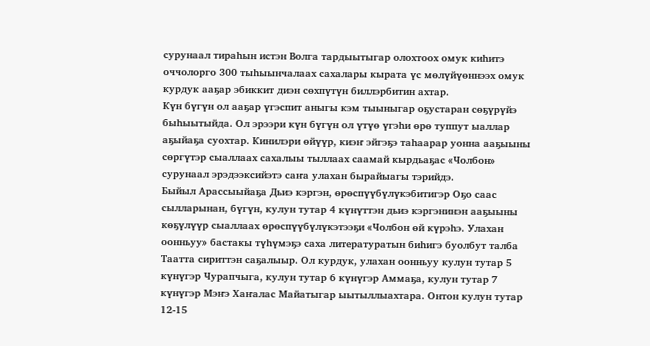сурунаал тираһын истэн Волга тардыытыгар олохтоох омук киһитэ оччолорго 300 тыһыынчалаах сахалары кырата үс мөлүйүөннээх омук курдук ааҕар эбиккит диэн сөхпүтүн биллэрбитин ахтар.
Күн бүгүн ол ааҕар үгэспит аныгы кэм тыыныгар оҕустаран сөҕүрүйэ быһыытыйда. Ол эрээри күн бүгүн ол үтүө үгэһи өрө туппут ыаллар аҕыйаҕа суохтар. Кинилэри өйүүр, киэҥ эйгэҕэ таһаарар уонна ааҕыыны сөргүтэр сыаллаах сахалыы тыллаах саамай кырдьаҕас «Чолбон» сурунаал эрэдээксийэтэ саҥа улахан бырайыагы тэрийдэ.
Быйыл Арассыыйаҕа Дьиэ кэргэн, өрөспүүбүлүкэбитигэр Оҕо саас сылларынан, бүгүн, кулун тутар 4 күнүттэн дьиэ кэргэнинэн ааҕыыны көҕүлүүр сыаллаах өрөспүүбүлүкэтээҕи «Чолбон өй күрэһэ. Улахан оонньуу» бастакы түһүмэҕэ саха литературатын биһигэ буолбут талба Таатта сириттэн саҕалыыр. Ол курдук, улахан оонньуу кулун тутар 5 күнүгэр Чурапчыга, кулун тутар 6 күнүгэр Аммаҕа, кулун тутар 7 күнүгэр Мэҥэ Хаҥалас Майатыгар ыытыллыахтара. Онтон кулун тутар 12-15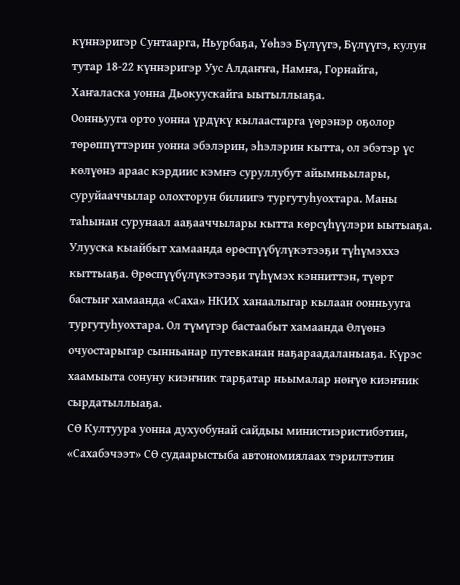күннэригэр Сунтаарга, Ньурбаҕа, Үөһээ Бүлүүгэ, Бүлүүгэ, кулун тутар 18-22 күннэригэр Уус Алдаҥҥа, Намҥа, Горнайга, Хаҥаласка уонна Дьокуускайга ыытыллыаҕа.
Оонньууга орто уонна үрдүкү кылаастарга үөрэнэр оҕолор төрөппүттэрин уонна эбэлэрин, эһэлэрин кытта, ол эбэтэр үс көлүөнэ араас кэрдиис кэмҥэ суруллубут айымньылары, суруйааччылар олохторун билиигэ тургутуһуохтара. Маны таһынан сурунаал ааҕааччылары кытта көрсүһүүлэри ыытыаҕа.
Улууска кыайбыт хамаанда өрөспүүбүлүкэтээҕи түһүмэххэ кыттыаҕа. Өрөспүүбүлүкэтээҕи түһүмэх кэнниттэн, түөрт бастыҥ хамаанда «Саха» НКИХ ханаалыгар кылаан оонньууга тургутуһуохтара. Ол түмүгэр бастаабыт хамаанда Өлүөнэ очуостарыгар сынньанар путевканан наҕараадаланыаҕа. Күрэс хаамыыта сонуну киэҥник тарҕатар ньымалар нөҥүө киэҥник сырдатыллыаҕа.
СӨ Култуура уонна духуобунай сайдыы министиэристибэтин, «Сахабэчээт» СӨ судаарыстыба автономиялаах тэрилтэтин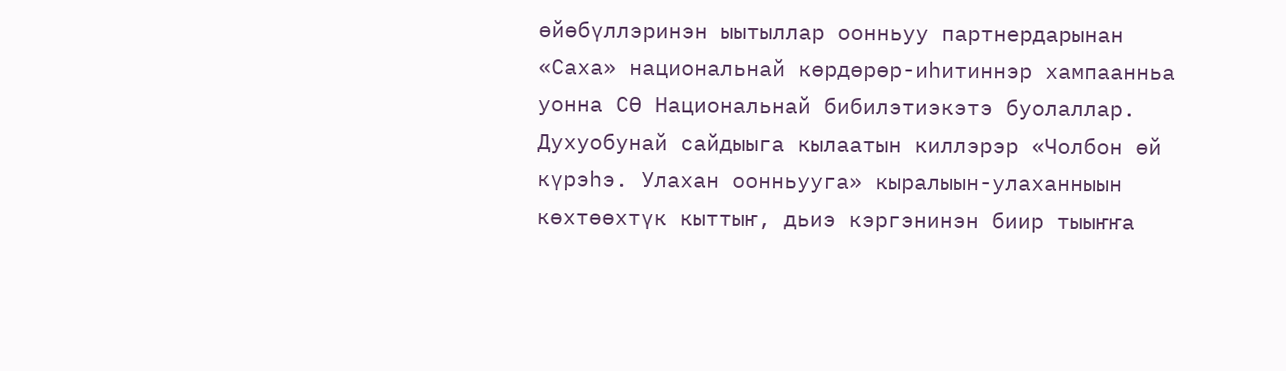өйөбүллэринэн ыытыллар оонньуу партнердарынан «Саха» национальнай көрдөрөр-иһитиннэр хампаанньа уонна СӨ Национальнай бибилэтиэкэтэ буолаллар.
Духуобунай сайдыыга кылаатын киллэрэр «Чолбон өй күрэһэ. Улахан оонньууга» кыралыын-улаханныын көхтөөхтүк кыттыҥ, дьиэ кэргэнинэн биир тыыҥҥа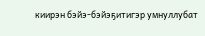киирэн бэйэ-бэйэҕитигэр умнуллубат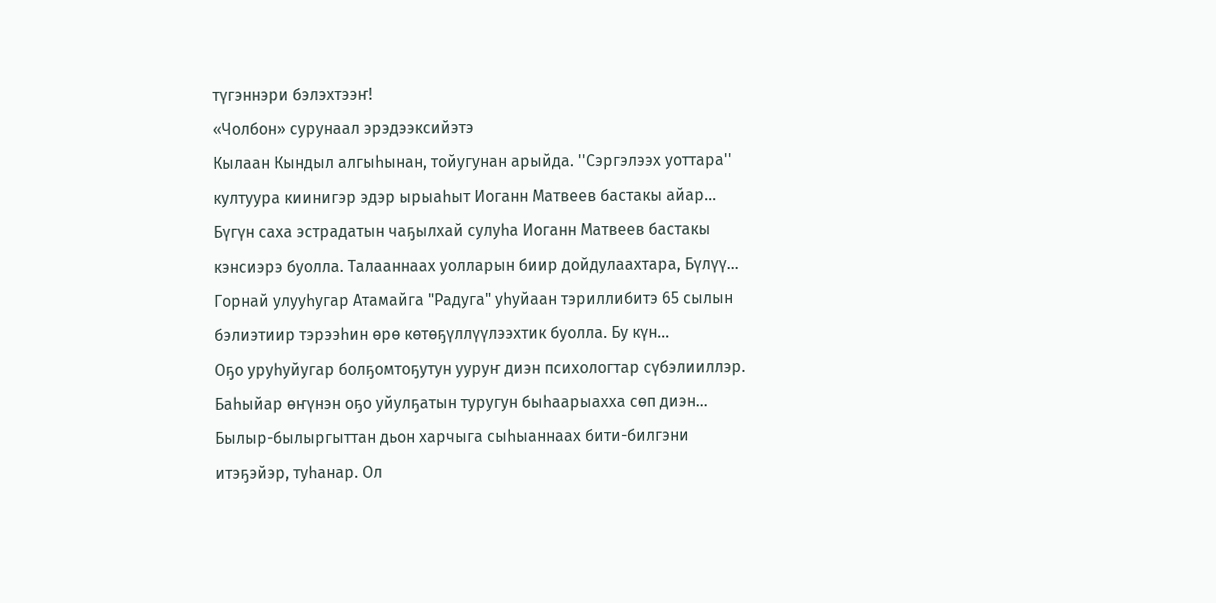түгэннэри бэлэхтээҥ!
«Чолбон» сурунаал эрэдээксийэтэ
Кылаан Кындыл алгыһынан, тойугунан арыйда. ''Сэргэлээх уоттара'' култуура киинигэр эдэр ырыаһыт Иоганн Матвеев бастакы айар…
Бүгүн саха эстрадатын чаҕылхай сулуһа Иоганн Матвеев бастакы кэнсиэрэ буолла. Талааннаах уолларын биир дойдулаахтара, Бүлүү…
Горнай улууһугар Атамайга "Радуга" уһуйаан тэриллибитэ 65 сылын бэлиэтиир тэрээһин өрө көтөҕүллүүлээхтик буолла. Бу күн…
Оҕо уруһуйугар болҕомтоҕутун ууруҥ диэн психологтар сүбэлииллэр. Баһыйар өҥүнэн оҕо уйулҕатын туругун быһаарыахха сөп диэн…
Былыр-былыргыттан дьон харчыга сыһыаннаах бити-билгэни итэҕэйэр, туһанар. Ол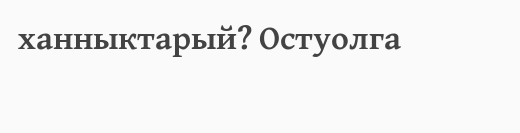ханныктарый? Остуолга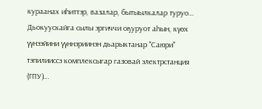кураанах иһиттэр, вазалар, бытыылкалар туруо…
Дьокуускайга сылы эргиччи оҕуруот аһын, күөх үүнээйини үүннэриинэн дьарыктанар "Саюри" тэпилииссэ комплексыгар газовай электрстанция (ГПУ)…